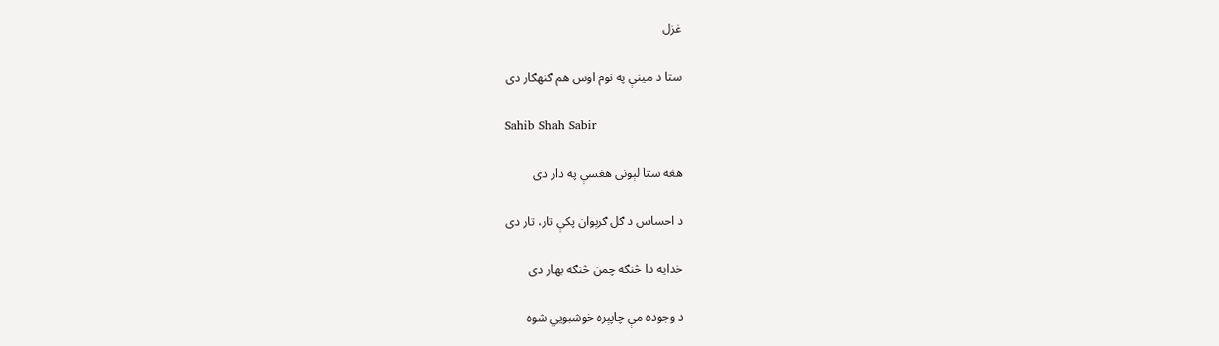غزل

ستا د مينې په نوم اوس هم ګنهګار دى

Sahib Shah Sabir

هغه ستا لېونى هغسې په دار دى

د احساس د ګل ګرېوان پکې تار، تار دى

خدايه دا څنګه چمن څنګه بهار دى

د وجوده مې چاپېره خوشبويي شوه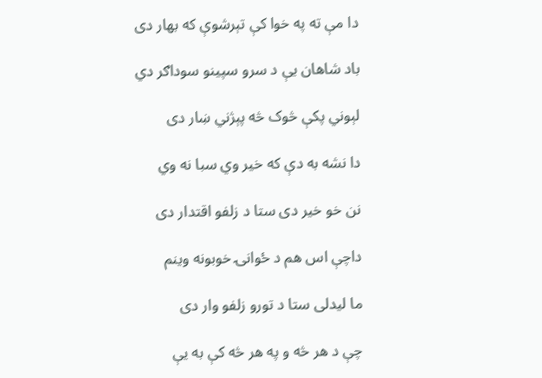دا مې ته په خوا کې تېرشوې که بهار دى

باد شاهان يې د سرو سپينو سوداګر دي

لېوني پکې څوک څه پېژني ښار دى

دا نشه به دې که خير وي سبا نه وي

نن خو خير دى ستا د زلفو اقتدار دى

داچې اس هم د ځوانۍ خوبونه وينم

ما ليدلى ستا د تورو زلفو وار دى

چې د هر څه و په هر څه کې به يې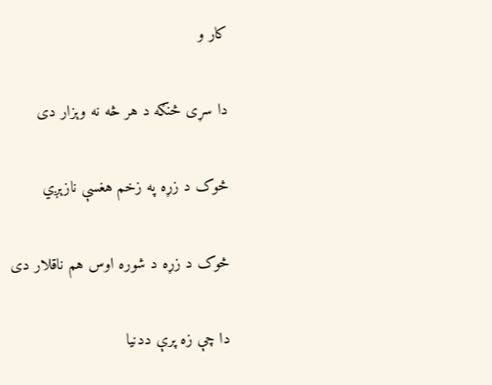کار و

دا سړى څنګه د هر څه نه وېزار دى

څوک د زړه په زخم هغسې نازېږي

څوک د زړه د شوره اوس هم ناقلار دى

دا چې زه پرې ددنيا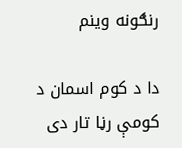رنګونه وينم

دا د کوم اسمان د کومې رڼا تار دى